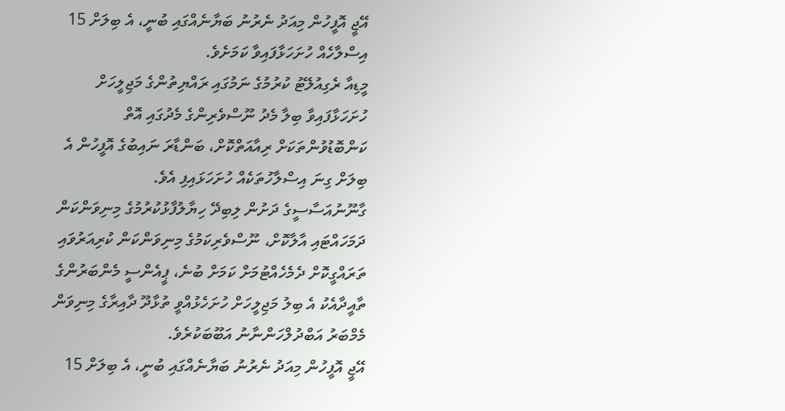އޭޖީ އޮފީހުން މިއަދު ނެރުނު ބަޔާނެއްގައި ބުނީ، އެ ބިލަށް 15 އިސްލާހެއް ހުށަހަޅާފައިވާ ކަމަށެވެ.
މީޑިއާ ރެގިއުލޭޓު ކުރުމުގެ ނަމުގައި ރައްޔިތުންގެ މަޖިލީހަށް ހުށަހަޅާފައިވާ ބިލާ މެދު ނޫސްވެރިންގެ މެދުގައި އޮތް ކަންބޮޑުވުންތަކަށް ރިއާއަތްކޮށް، ބަންޑާރަ ނައިބުގެ އޮފީހުން އެ ބިލަށް ގިނަ އިސްލާހުތަކެއް ހުށަހަޅައިފި އެވެ.
ގާނޫނުއަސާސީގެ ދަށުން ލިބިދޭ ހިޔާލުފާޅުކުރުމުގެ މިނިވަންކަން ދަމަހައްޓައި އާލާކޮށް، ނޫސްވެރިކަމުގެ މިނިވަންކަން ކުރިއަރުވައި ތަރައްގީކޮށް ދެމެހެއްޓުމަށް ކަމަށް ބުނެ، ޕީއެންސީ މެންބަރުންގެ ތާއީދާއެކު އެ ބިލު މަޖިލީހަށް ހުށަހެޅުއްވީ ތުޅާދޫ ދާއިރާގެ މިނިވަން މެމްބަރު އަބްދުލްހަންނާނު އަބޫބަކުރެވެ.
އޭޖީ އޮފީހުން މިއަދު ނެރުނު ބަޔާނެއްގައި ބުނީ، އެ ބިލަށް 15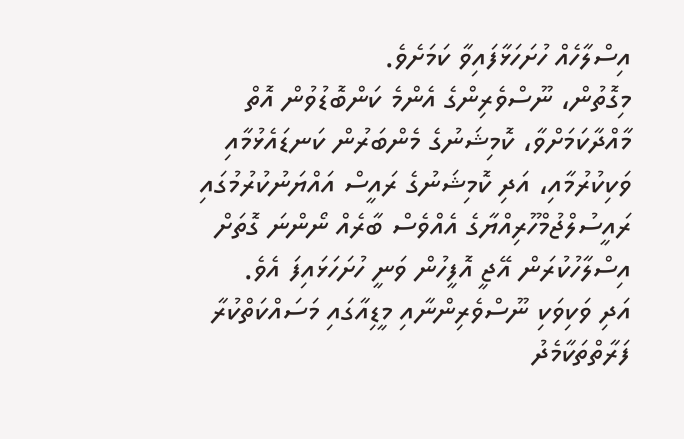އިސްލާހެއް ހުށަހަޅާފައިވާ ކަމަށެވެ.
މިގޮތުން، ނޫސްވެރިންގެ އެންމެ ކަންބޮޑުވުން އޮތް މާއްދާކަމަށްވާ، ކޮމިޝަނުގެ މެންބަރުން ކަނޑައެޅުމާއި ވަކިކުރުމާއި، އަދި ކޮމިޝަނުގެ ރައީސް އައްޔަނުކުރުމުގައި ރައީސުލްޖުމްހޫރިއްޔާގެ އެއްވެސް ބާރެއް ނޯންނަ ގޮތަށް އިސްލާހުކުރަން އޭޖީ އޮފީހުން ވަނީ ހުށަހަޅައިފަ އެވެ.
އަދި ވަކިވަކި ނޫސްވެރިންނާއި މީޑިއާގައި މަސައްކަތްކުރާ ފަރާތްތަކާމެދު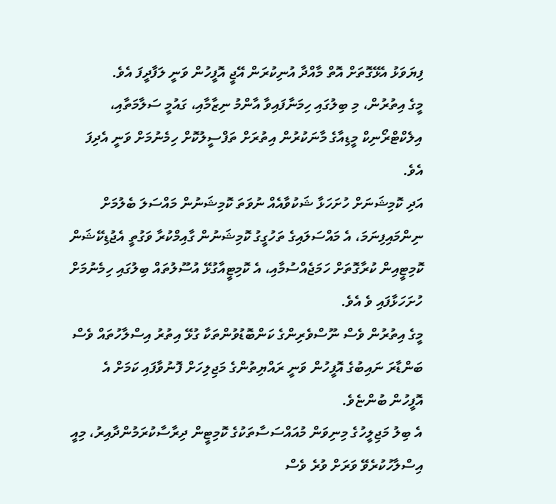ފިޔަވަޅު އެޅޭގޮތަށް އޮތް މާއްދާ އުނިކުރަން އޭޖީ އޮފީހުން ވަނީ ލަފާދީފަ އެވެ.
މީގެ އިތުރުން، މި ބިލުގައި ހިމަނާފައިވާ އާންމު ނިޒާމާއި، ގައުމީ ސަލާމަތާއި، އިލެކްޓްރޯނިކް މީޑިއާގެ މާނަކުރުން އިތުރަށް ތަފްސީލުކޮށް ހިމެނުމަށް ވަނީ އެދިފަ އެވެ.
އަދި ކޮމިޝަނަށް ހުށަހަޅާ ޝަކުވާއެއް ނުވަތަ ކޮމިޝަނުން މައްސަލަ ބެލުމަށް ނިންމައިފިނަމަ، އެ މައްސަލައިގެ ތަހުގީގު ކޮމިޝަނުން ގާއިމްކުރާ ވަގުތީ އެޖުޑިކޭޝަން ކޮމިޓީއިން ކުރާގޮތަށް ހަމަޖެއްސުމާއި، އެ ކޮމިޓީއާގުޅޭ އުސޫލުތައް ބިލުގައި ހިމެނުމަށް ހުށަހަޅާފައި ވެ އެވެ.
މީގެ އިތުރުން ވެސް ނޫސްވެރިންގެ ކަންބޮޑުވުންތަކާ ގުޅޭ އިތުރު އިސްލާހުތައް ވެސް ބަންޑާރަ ނައިބުގެ އޮފީހުން ވަނީ ރައްޔިތުންގެ މަޖިލިހަށް ފޮނުވާފައި ކަމަށް އެ އޮފީހުން ބުންޏެވެ.
އެ ބިލު މަޖިލީހުގެ މިނިވަން މުއައްސަސާތަކުގެ ކޮމިޓީން ދިރާސާކުރަމުންދާއިރު، މިއީ އިސްލާހުކުރެވޭ ވަރަށް ވުރެ ވެސް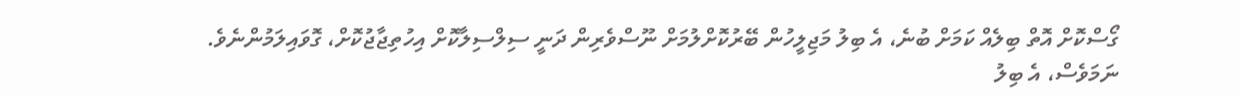ގޯސްކޮށް އޮތް ބިލެއް ކަމަށް ބުނެ، އެ ބިލު މަޖިލީހުން ބޭރުކޮށްލުމަށް ނޫސްވެރިން ދަނީ ސިލްސިލާކޮށް އިހުތިޖާޖުކޮށް، ގޮވައިލަމުންނެވެ.
ނަމަވެސް، އެ ބިލު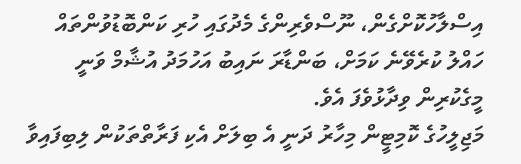އިސްލާހުކޮށްގެން، ނޫސްވެރިންގެ މެދުގައި ހުރި ކަންބޮޑުވުންތައް ހައްލު ކުރެވޭނެ ކަމަށް، ބަންޑާރަ ނައިބު އަހުމަދު އުޝާމް ވަނީ މީގެކުރިން ވިދާޅުވެފަ އެވެ.
މަޖިލީހުގެ ކޮމިޓީން މިހާރު ދަނީ އެ ބިލަށް އެކި ފަރާތްތަކުން ލިބިފައިވާ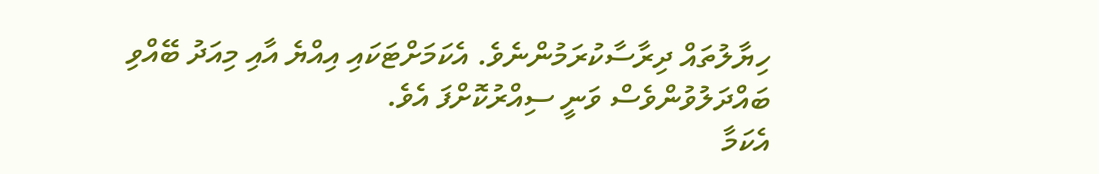ހިޔާލުތައް ދިރާސާކުރަމުންނެވެ. އެކަމަށްޓަކައި އިއްޔެ އާއި މިއަދު ބޭއްވި ބައްދަލުވުންވެސް ވަނީ ސިއްރުކޮށްފަ އެވެ.
އެކަމާ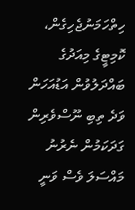ހިތްހަމަނުޖެހިގެން، ކޮމިޓީގެ މިއަދުގެ ބައްދަލުވުން އަޑުއަހަން ވަދެ ތިބި ނޫސްވެރިން ގަދަކަމުން ނެރުނު މައްސަލަ ވެސް ވަނީ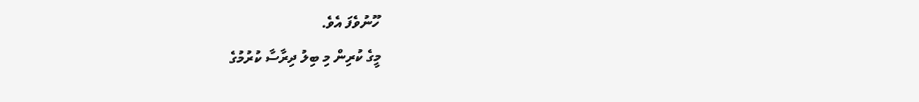ހޫނުވެފަ އެވެ.
މީގެ ކުރިން މި ބިލު ދިރާސާ ކުރުމުގެ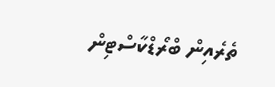ތެރެއިން ބްރޯޑްކާސްޓިން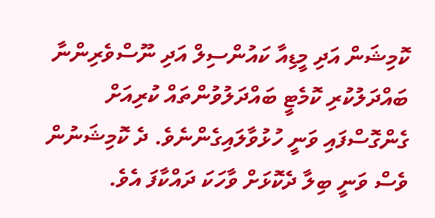ކޮމިޝަން އަދި މީޑިއާ ކައުންސިލް އަދި ނޫސްވެރިންނާ ބައްދަލުކުރި ކޮމެޓީ ބައްދަލުވުންތައް ކުރިއަށް ގެންގޮސްފައި ވަނީ ހުޅުވާލައިގެންނެވެ. ދެ ކޮމިޝަނުން ވެސް ވަނީ ބިލާ ދެކޮޅަށް ވާހަކަ ދައްކާފަ އެވެ.